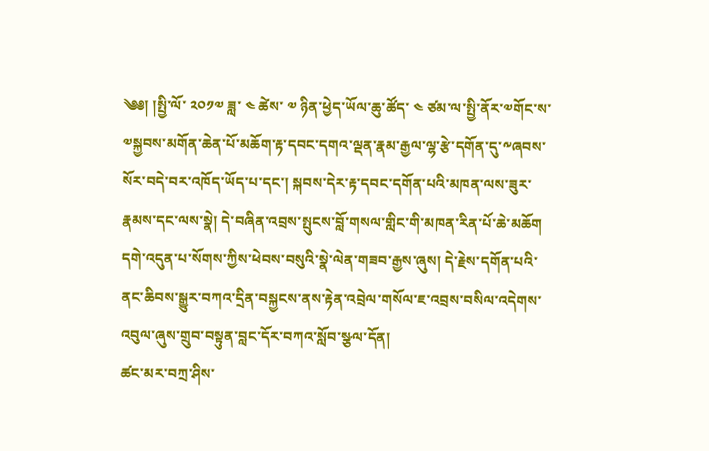༄༅། །སྤྱི་ལོ་ ༢༠༡༧ ཟླ་ ༤ ཚེས་ ༧ ཉིན་ཕྱེད་ཡོལ་ཆུ་ཚོད་ ༤ ཙམ་ལ་སྤྱི་ནོར་༧གོང་ས་༧སྐྱབས་མགོན་ཆེན་པོ་མཆོག་རྟ་དབང་དགའ་ལྡན་རྣམ་རྒྱལ་ལྷ་རྩེ་དགོན་དུ་༸ཞབས་སོར་བདེ་བར་འཁོད་ཡོད་པ་དང་། སྐབས་དེར་རྟ་དབང་དགོན་པའི་མཁན་ལས་ཟུར་རྣམས་དང་ལས་སྣེ། དེ་བཞིན་འབྲས་སྤུངས་བློ་གསལ་གླིང་གི་མཁན་རིན་པོ་ཆེ་མཆོག དགེ་འདུན་པ་སོགས་ཀྱིས་ཕེབས་བསུའི་སྣེ་ལེན་གཟབ་རྒྱས་ཞུས། དེ་རྗེས་དགོན་པའི་ནང་ཆིབས་སྒྱུར་བཀའ་དྲིན་བསྐྱངས་ནས་རྟེན་འབྲེལ་གསོལ་ཇ་འབྲས་བསིལ་འདེགས་འབུལ་ཞུས་གྲུབ་བསྟུན་བླང་དོར་བཀའ་སློབ་སྩལ་དོན།
ཚང་མར་བཀྲ་ཤིས་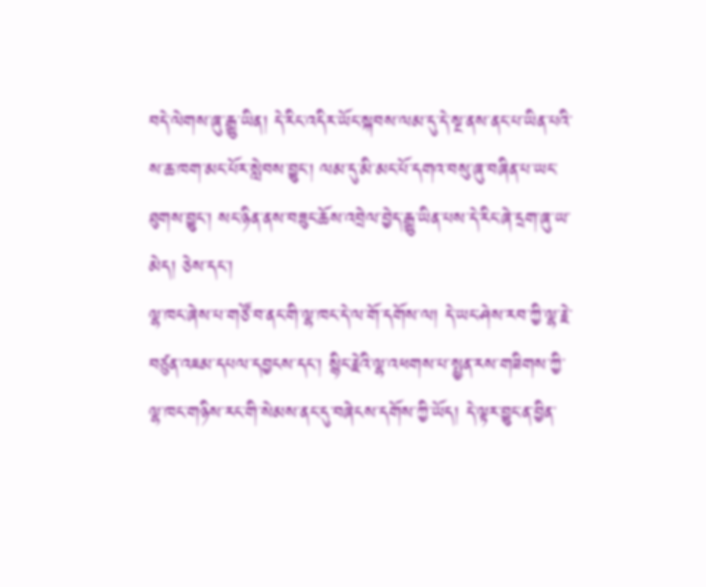བདེ་ལེགས་ཞུ་རྒྱུ་ཡིན། དེ་རིང་འདིར་ཡོང་སྐབས་ལམ་དུ་དེ་སྔ་ནས་ནང་པ་ཡིན་པའི་ས་ཆ་ཁག་མང་པོར་སླེབས་བྱུང་། ལམ་དུ་མི་མང་པོ་དགའ་བསུ་ཞུ་བཞིན་པ་ཡང་ཐུགས་བྱུང་། སང་ཉིན་ནས་བཟུང་ཆོས་འབྲེལ་བྱེད་རྒྱུ་ཡིན་པས་དེ་རིང་ཞེ་དྲག་ཞུ་ཡ་མེད། ཅེས་དང་།
ལྷ་ཁང་ཞེས་པ་གཙོ་བ་ནང་གི་ལྷ་ཁང་དེ་ལ་གོ་དགོས་ལ། དེ་ཡང་ཤེས་རབ་ཀྱི་ལྷ་རྗེ་བཙུན་འཇམ་དཔལ་དབྱངས་དང་། སྙིང་རྗེའི་ལྷ་འཕགས་པ་སྤྱན་རས་གཟིགས་ཀྱི་ལྷ་ཁང་གཉིས་རང་གི་སེམས་ནང་དུ་བཞེངས་དགོས་ཀྱི་ཡོད། དེ་ལྟར་བྱུང་ན་བྱིན་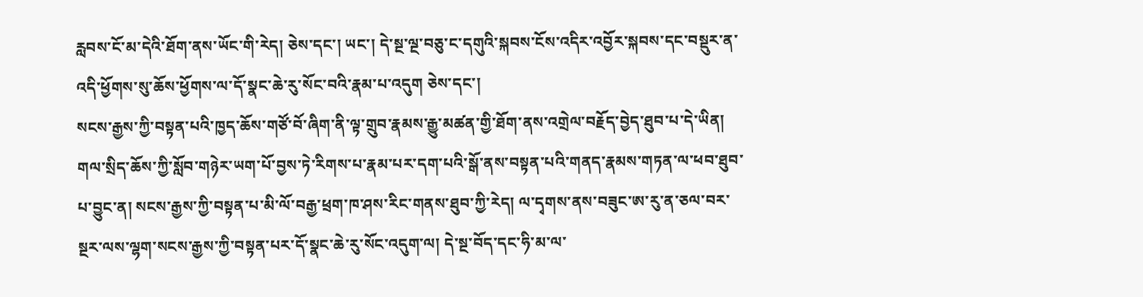རླབས་ངོ་མ་དེའི་ཐོག་ནས་ཡོང་གི་རེད། ཅེས་དང་། ཡང་། དེ་སྔ་ལྔ་བཅུ་ང་དགུའི་སྐབས་ངོས་འདིར་འབྱོར་སྐབས་དང་བསྡུར་ན་འདི་ཕྱོགས་སུ་ཆོས་ཕྱོགས་ལ་དོ་སྣང་ཆེ་རུ་སོང་བའི་རྣམ་པ་འདུག ཅེས་དང་།
སངས་རྒྱས་ཀྱི་བསྟན་པའི་ཁྱད་ཆོས་གཙོ་བོ་ཞིག་ནི་ལྟ་གྲུབ་རྣམས་རྒྱུ་མཚན་གྱི་ཐོག་ནས་འགྲེལ་བརྗོད་བྱེད་ཐུབ་པ་དེ་ཡིན། གལ་སྲིད་ཆོས་ཀྱི་སློབ་གཉེར་ཡག་པོ་བྱས་ཏེ་རིགས་པ་རྣམ་པར་དག་པའི་སྒོ་ནས་བསྟན་པའི་གནད་རྣམས་གཏན་ལ་ཕབ་ཐུབ་པ་བྱུང་ན། སངས་རྒྱས་ཀྱི་བསྟན་པ་མི་ལོ་བརྒྱ་ཕྲག་ཁ་ཤས་རིང་གནས་ཐུབ་ཀྱི་རེད། ལ་དྭགས་ནས་བཟུང་ཨ་རུ་ན་ཅལ་བར་སྔར་ལས་ལྷག་སངས་རྒྱས་ཀྱི་བསྟན་པར་དོ་སྣང་ཆེ་རུ་སོང་འདུག་ལ། དེ་སྔ་བོད་དང་ཧི་མ་ལ་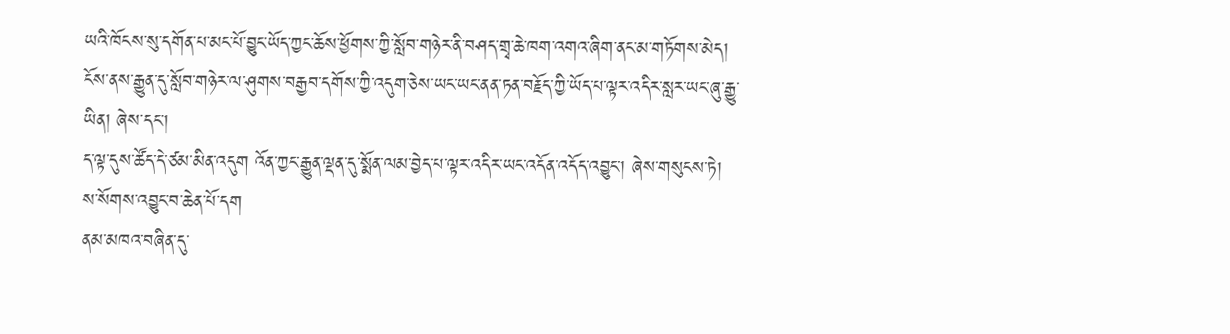ཡའི་ཁོངས་སུ་དགོན་པ་མང་པོ་བྱུང་ཡོད་ཀྱང་ཆོས་ཕྱོགས་ཀྱི་སློབ་གཉེར་ནི་བཤད་གྲྭ་ཆེ་ཁག་འགའ་ཞིག་ནང་མ་གཏོགས་མེད། ངོས་ནས་རྒྱུན་དུ་སློབ་གཉེར་ལ་ཤུགས་བརྒྱབ་དགོས་ཀྱི་འདུག་ཅེས་ཡང་ཡང་ནན་ཏན་བརྗོད་ཀྱི་ཡོད་པ་ལྟར་འདིར་སླར་ཡང་ཞུ་རྒྱུ་ཡིན། ཞེས་དང་།
ད་ལྟ་དུས་ཚོད་དེ་ཙམ་མིན་འདུག འོན་ཀྱང་རྒྱུན་ལྡན་དུ་སྨོན་ལམ་བྱེད་པ་ལྟར་འདིར་ཡང་འདོན་འདོད་འབྱུང་། ཞེས་གསུངས་ཏེ།
ས་སོགས་འབྱུང་བ་ཆེན་པོ་དག
ནམ་མཁའ་བཞིན་དུ་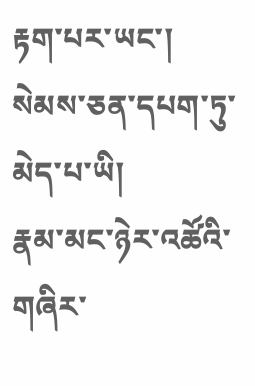རྟག་པར་ཡང་།
སེམས་ཅན་དཔག་ཏུ་མེད་པ་ཡི།
རྣམ་མང་ཉེར་འཚོའི་གཞིར་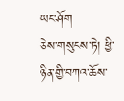ཡང་ཤོག
ཅེས་གསུངས་ཏེ། ཕྱི་ཉིན་གྱི་བཀའ་ཆོས་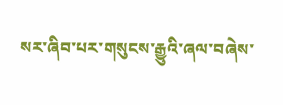སར་ཞིབ་པར་གསུངས་རྒྱུའི་ཞལ་བཞེས་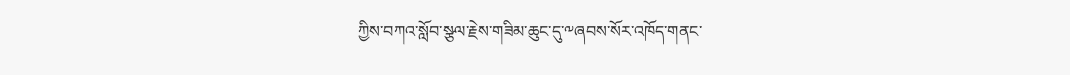ཀྱིས་བཀའ་སློབ་སྩལ་རྗེས་གཟིམ་ཆུང་དུ་༸ཞབས་སོར་འཁོད་གནང་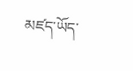མཛད་ཡོད་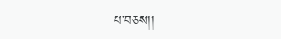པ་བཅས།།